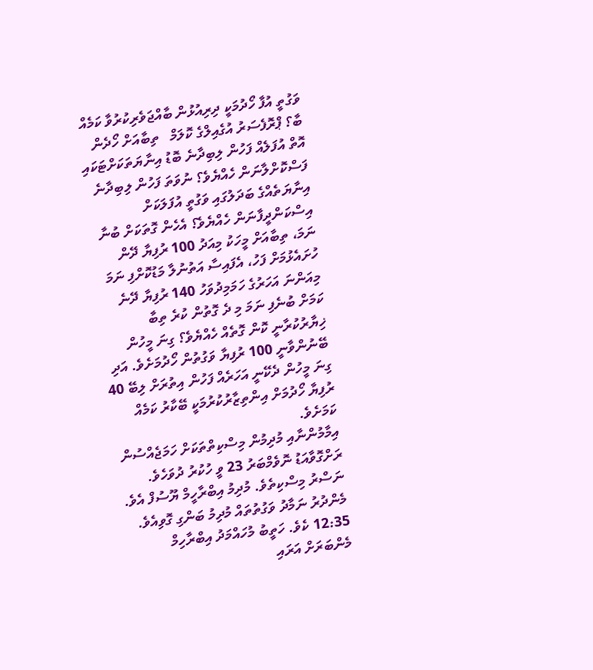ވަގުތީ އުފާ ހޯދުމަކީ ދިރިއުޅުން ބާއްޖަވެރިކުރުވާ ކަމެއް ބާ؟ ޕްރޮފެސަރު އުގެއިލްގެ ކޮލަމް   ތިބާއަށް ހޯދެން އޮތް އުފަލެއް ފަހުން ލިބިދާނެ ބޮޑު އިނާޔަތަކަށްޓަކައި ފަސްކޮށްލާނަން ހެއްޔެވެ؟ ނުވަތަ ފަހުން ލިބިދާނެ އިނާޔަތެއްގެ ބަދަލުގައި ވަގުތީ އުފަލަކަށް އިސްކަންދީފާނަން ހެއްޔެވެ؟ އެހެން ގޮތަކަށް ބުނާ ނަމަ، ތިބާއަށް މީހަކު މިއަދު 100 ރުފިޔާ ދޭން ހުށައެޅުމަށް ފަހު، އެފައިސާ އަތުނުލާ މަޑުކޮށްފި ނަމަ މިއަންނަ އަހަރުގެ ހަމަމިދުވަހު 140 ރުފިޔާ ދޭނެ ކަމަށް ބުނެފި ނަމަ މި ދެ ގޮތުން ކުރެ ތިބާ ޚިޔާރުކުރާނީ ކޮން ގޮތެއް ހެއްޔެވެ؟ ގިނަ މީހުން ބޭނުންވާނީ 100 ރުފިޔާ ވަގުތުން ހޯދުމަށެވެ. އަދި ގިނަ މީހުން ދެކޭނީ އަހަރެއް ފަހުން އިތުރަށް ލިބޭ 40 ރުފިޔާ ހޯދުމަށް އިންތިޒާރުކުރުމަކީ ބޭކާރު ކަމެއް ކަމަށެވެ.
އިމާމުންނާއި މުދިމުން މިސްކިތްތަކަށް ހަމަޖެއްސުން
ރަށްގޮވާއަޑު ނޮވެމްބަރު 23 ވީ ހުކުރު ދުވަހެވެ. ނަސްރު މިސްކިތެވެ. މުދިމު އިބްރާހީމް ޔޫސުފް އެވެ. މެންދުރު ނަމާދު ވަގުތުތައް މުދިމު ބަންގި ގޮވިއެވެ. 12:35 ކެވެ. ހަތީބު މުހައްމަދު އިބްރާހިމް މެންބަރަށް އަރައި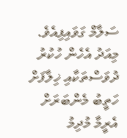ސަލާމް ގަވައިފިއެވެ. މިއަދު އެހެން ހުކުރު ދުވަސްތަކާއި ޚިލާފަށް ހަތީބު މެންބަރަށް އެރީމާ މުދިމު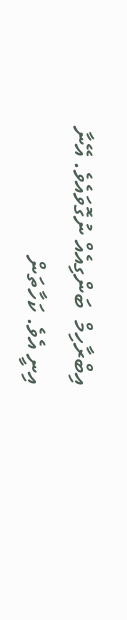އިބްރާހިމް  ބަންގިއެއް ނުގޮވައެވެ. އޭނާ އިނީ އެވެ. ކަހާތަން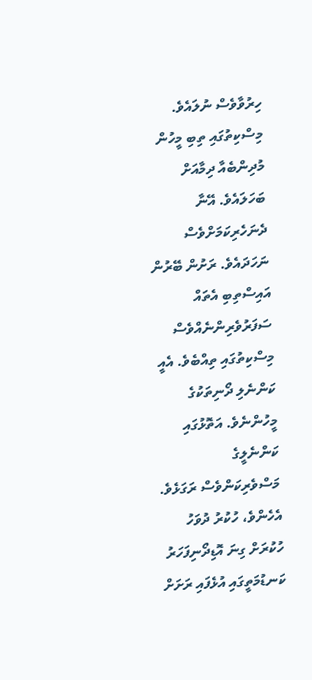ހިރުވާވެސް ނުލައެވެ. މިސްކިތުގައި ތިބި މީހުން މުދިންބެއާ ދިމާއަށް ބަހަލައެވެ. އޭނާ ދެނަހެރިކަމަށްވެސް ނަހަދައެވެ. ރަށުން ބޭރުން އައިސްތިބި އެތައް ސަފަރުވެރިންނެއްވެސް މިސްކިތުގައި ތިއްބެވެ. އެއީ ކަންނެލި ދޯނިތަކުގެ މީހުންނެވެ. އަތޮޅުގައި ކަންނެލީގެ މަސްވެރިކަންވެސް ރަގަޅެވެ. އެހެންވެ، ހުކުރު ދުވަހު ހުކުރަށް ގިނަ އޮޑިދޯނިފަހަރު ކަނޑުމަތީގައި އުޅެފައި ރަށަށް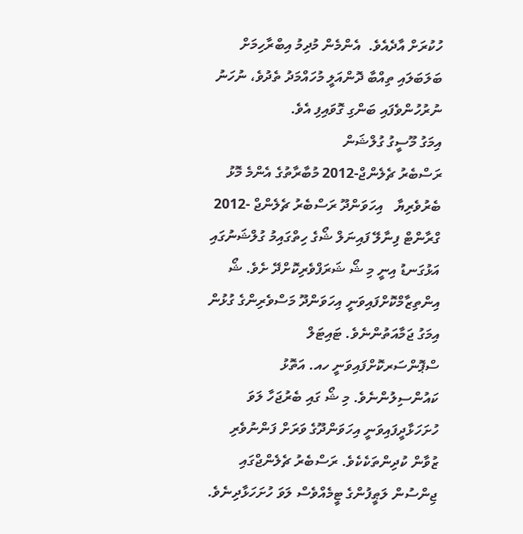ހުކުރަށް އާދެއެވެ.  އެންމެން މުދިމު އިބްރާހިމަށް ބަލަބަލައި ތިއްބާ ދޮންއަލީ މުހައްމަދު ތެދުވެ، ނުހަނު ނުރުހުންވެފައި ބަންގި ގޮވައިފި އެވެ.
އިމަގު މޫސީގު ގުލްޝަން
ރަސްބެރު ޗެލެންޖް-2012 މުބާރާތުގެ އެންމެ މޮޅު ބެރުވެރިޔާ   އިހަވަންދޫ ރަސްބެރު ޗެލެންޖް -2012  ގްރާންޓް ފިނާލޭ ފައިނަލް ޝޯގެ ހިތްގައިމު ގުލްޝަނުގައި އަޅުގަނޑު އިނީ މި ޝޯ ޝަރަފްވެރިކޮށްދޭ ށެވެ. ޝޯ އިންތިޒާމްކޮށްފައިވަނީ އިހަވަންދޫ މަސްވެރިންގެ ގުޅުން އިމަގު ޖަމާއަތުންނެވެ. ޓައިޓަލް ސްޕޮންސަރކޮށްފައިވަނީ ހއ. އަތޮޅު ކައުންސިލުންނެވެ. މި ޝޯ ގައި ބެރުޖަހާ ލަވަ ހުށަހަޅާދީފައިވަނީ އިހަވަންދޫގެ ވަރަށް ފަންނުވެރި ޒުވާން ކުދިންތަކެކެވެ. ރަސްބެރު ޗެލެންޖްގައި ޖިންސުން ލަޠީފުންގެ ޓީމެއްވެސް ލަވަ ހުށަހަޅާދިނެވެ.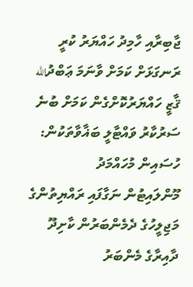ޖާބިރާއި ހާމިދު ހައްޔަރު ކުރީ ރަނގަޅަށް ކަމަށް ވާނަމަ ޢަބްދުالله ޤާޒީ ހައްޔަރުކޮށްގެން ކަމަށް ބުނެ ސަރުކާރު ވައްޓާލީ ބަޣާވާތަކުން: ހުސައިން މުހައްމަދު
މޫންލައިޓުން ނަގާފައި ރައްޔިތުންގެ މަޖިލީހުގެ ދެމެންބަރުން ކާށިދޫ ދާއިރާގެ މެންބަރު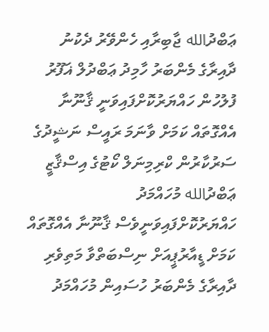ޢަބްދުالله ޖާބިރާއި ހެންވޭރު ދެކުނު ދާއިރާގެ މެންބަރު ހާމިދު ޢަބްދުލް ޣަފޫރު ފުލުހުން ހައްޔަރުކޮށްފައިވަނީ ޤާނޫނާ އެއްގޮތައް ކަމަށް ވާނަމަ ރައީސް ނަޝީދުގެ ސަރުކާރުން ކްރިމިނަލް ކޯޓުގެ އިސްޤާޒީ ޢަބްދުالله މުހައްމަދު ހައްޔަރުކޮށްފައިވަނީވެސް ޤާނޫނާ އެއްގޮތައް ކަމަށް ޑީއާރުޕީއަށް ނިސްބަތްވާ މަތިވެރި ދާއިރާގެ މެންބަރު ހުސައިން މުހައްމަދު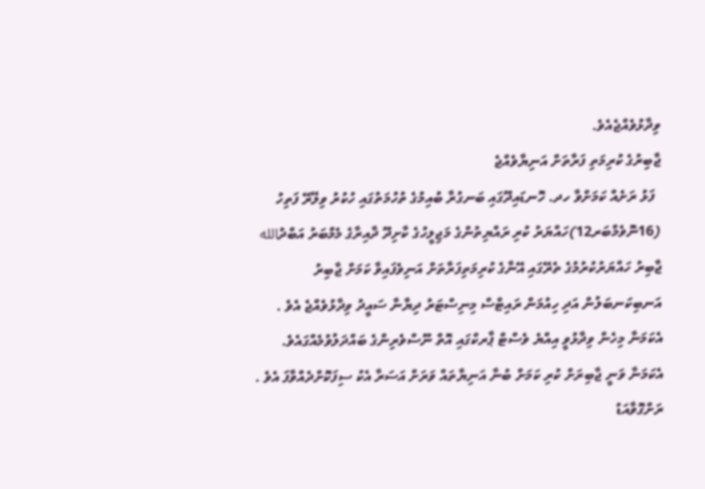ވިދާޅުވެއްޖެއެވެ.
ޖާބިރުގެ ކުރިމަތި ފަރާތަށް އަނިޔާވެއްޖެ
  ފަޅު ރަށެއް ކަމަށްވާ ހދ. ހޮނޑައިދޫގައި ބަނގުރާ ބުއިމުގެ ތުހުމަތުގައި ހުކުރު ވިލޭރޭ ފަތިހު (16ނޮވެމްބަރ12)ހައްޔަރު ކުރި ރައްޔިތުންގެ މަޖިލީހުގެ ކާށިދޫ ދާއިރާގެ މެމްބަރު އަބްދުالله ޖާބިރު ހައްޔަރުކުރުމުގެ ތެރޭގައި އޭނާގެ ކުރިމަތިފަރާތަށް އަނިވެފައިވާ ކަމަށް ޖާބިރު އަނބިކަނބަލުން އަދި ހިއުމަން ރައިޓްސް މިނިސްޓަރު ދިޔާނާ ސައީދު ވިދާޅުވެއްޖެ އެވެ . އެކަމަނާ މިހެން ވިދާޅުވީ އިއްޔެ ވެސްޓް ޕާރކްގައި އޮތް ނޫސްވެރިންގެ ބައްދަލުވުމެއްގައެވެ. އެކަމަނާ ވަނީ ޖާބިރަށް ކުރި ކަމަށް ބުނާ އަނިޔާތައް ވަރަށް އަސަރާ އެކު ސިފަކޮށްދެއްވާފަ އެވެ .
ރަށްގޮވާއަޑު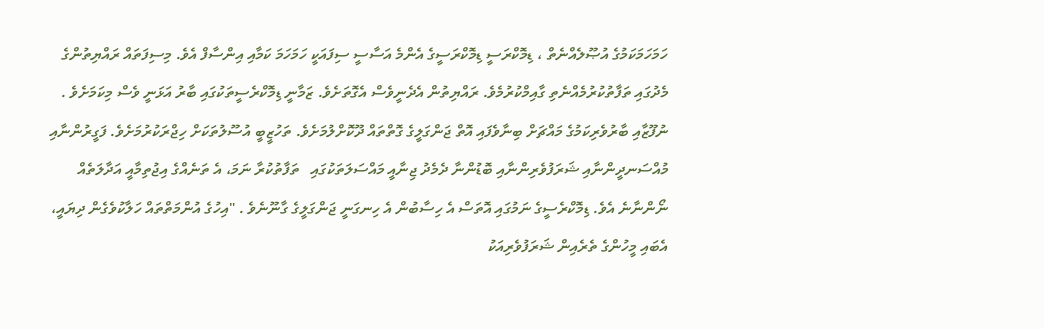ހަމަހަމަކަމުގެ އުޞޫލެއްނެތް ، ޑިމޮކްރަސީ ޑިމޮކްރަސީގެ އެންމެ އަސާސީ ސިފައަކީ ހަމަހަމަ ކަމާއި އިންސާފް އެވެ. މިސިފަތައް ރައްޔިތުންގެ މެދުގައި ތަފާތުކުރުމެއްނެތި ގާއިމްކުރުމެވެ. ރައްޔިތުން އެދެނީވެސް އެގޮތަށެވެ. ޒަމާނީ ޑިމޮކްރެސީތަކުގައި ބާރު އަޅަނީ ވެސް މިކަމަށެވެ . ނުފޫޒާއި ބާރުވެރިކަމުގެ މައްޗަށް ބިނާވެފައި އޮތް ޖަންގަލީގެ ގޮތްތައް ދޫކޮށްލުމަށެވެ. ތަހުޒީބީ އުސޫލުތަކަށް ހިޖްރަކުރުމަށެވެ. ފަގީރުންނާއި މުއްސަނދީންނާއި ޝަރަފުވެރިންނާއި ބޮޑުންނާ ދެމެދު ޖިނާއީ މައްސަލަތަކުގައި   ތަފާތުކުރާ ނަމަ، އެ ތަނެއްގެ އިޖުތިމާއީ އަދާލަތެއް ނޯންނާނެ އެވެ. ޑިމޮކްރެސީގެ ނަމުގައި އޮތަސް އެ ހިސާބުން އެ ހިނގަނީ ޖަންގަލީގެ ގާނޫނެވެ . "އިހުގެ އުންމަތްތައް ހަލާކުވެގެން ދިޔައީ، އެބައި މީހުންގެ ތެރެއިން ޝަރަފުވެރިއަކު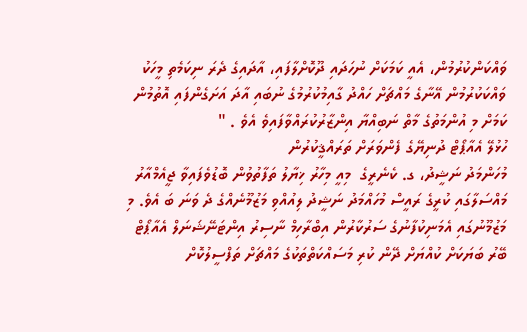ވައްކަންކުރުމުން، އެއީ ކަމަކަށް ނުހަދައި ދޫކޮށްލާފައި، އާދައިގެ ދެރަ ނިކަމެތި މީހަކު ވައްކަކުރުމުން އޭނާގެ މައްޗަށް ހައްދު ގާއިމުކުރުމުގެ ނުބައި އާދަ އަށަގެންފައި އޮތުމުން ކަމަށް މި އުންމަތުގެ މާތް ނަބިއްޔާ އިންޒާރުކުރައްވާފައިވެ އެވެ . "
ހުޅުލޭ އެއާޕޯޓް ދުނިޔޭގެ ފެންވަރަށް ތަރައްޤީކުރުން
މުހަންމަދު ނަޝީދު، ގ. ކެނެރީގެ  މިއީ މިހާރު ޚިޔާލު ތަފާތުވުން ބޮޑުވެފައިވާ ޖީއެމްއާރު މައްސަލާގައި ކުރީގެ ރައީސް މުހައްމަދު ނަޝީދު ލިއުއްވި މަޒުމޫނެއްގެ ދެ ވަނަ ބަ އެވެ. މި މަޒުމޫނުގައި އެމަނިކުފާނުގެ ސަރުކާރުން އިބްރާހިމް ނާސިރު އިންޓަނޭޝަނަލް އެއާޕޯޓް ބޭރު ބަޔަކަށް ކުއްޔަށް ދޭން ކުރި މަސައްކަތްތަކުގެ މައްޗަށް ތަފްސީލުކޮށް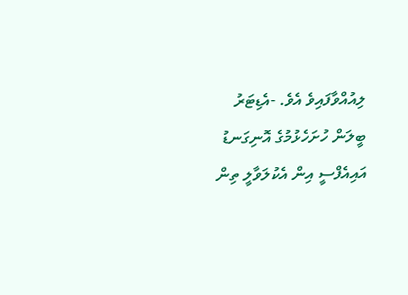ލިއުއްވާފައިވެ އެވެ. -އެޑިޓަރު  ބީލަން ހުށަހެޅުމުގެ އޮނިގަނޑު އައިއެފްސީ އިން އެކުލަވާލީ ތިން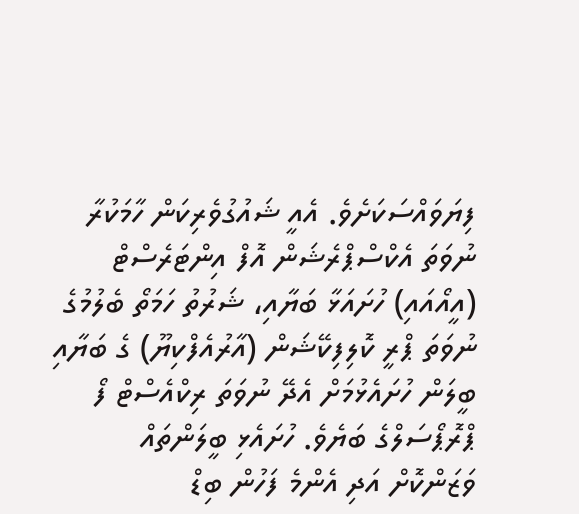ފިޔަވައްސަކަށެވެ. އެއީ ޝައުގުވެރިކަން ހާމަކުރާ ނުވަތަ އެކްސްޕްރެޝަން އޮފް އިންޓަރެސްޓް (އީއޯއައި) ހުށައަޅާ ބަޔާއި، ޝަރުތު ހަމަތޯ ބެލުމުގެ ނުވަތަ ޕްރީ ކޮލިފިކޭޝަން (އާރުއެފްކިޔޫ) ގެ ބަޔާއި ބީލަން ހުށައެޅުމަށް އެދޭ ނުވަތަ ރިކްއެސްޓް ފޯ ޕްރޮޕޯސަލްގެ ބަޔެވެ. ހުށައެޅި ބީލަންތައް ވަޒަންކޮށް އަދި އެންމެ ފަހުން ބިޑް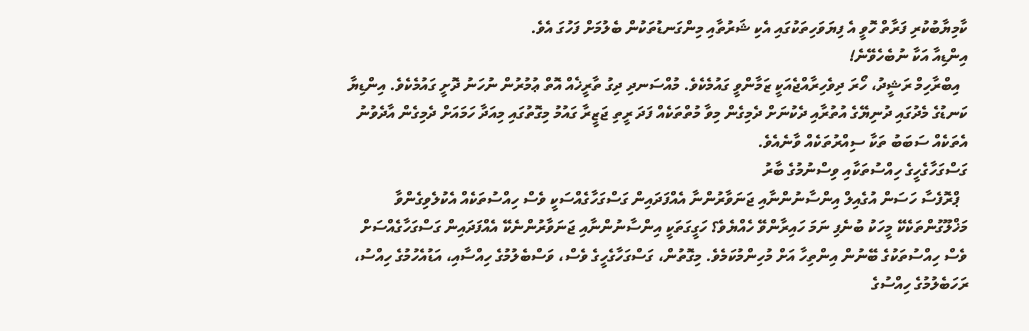ކާމިޔާބުކުރި ފަރާތް ހޮވީ އެ ފިޔަވަހިތަކުގައި އެކި ޝަރުތާއި މިންގަނޑުތަކުން ބެލުމަށް ފަހުގަ އެވެ.
އިންޑިއާ އަކާ ނުބެހެވޭނެ!
  އިބްރާހިމް ރަޝީދު، ހޯރަ ދިވެހިރާއްޖެއަކީ ޒަމާންވީ ގައުމެކެވެ. މުއްސަނދި ދިގު ތާރީޚެއް އޮތް ޢުމުރުން ނުހަނު ދޮށީ ގައުމެކެވެ. އިންޑިޔާ ކަނޑުގެ މެދުގައި ދުނިޔޭގެ އުތުރާއި ދެކުނަށް ދެމިގެން މިވާ މުތްތަކެއް ފަދަ ރީތި ޖަޒީރާ ގައުމު މިގޮތުގައި މިއަދާ ހަމައަށް ދެމިގެން އާދެވުނު އެތަކެއް ސަބަބު ތަކާ ސިއްރުތަކެއް ވާނެއެވެ.
ގަސްގަހާގެހީގެ ހިއްސުތަކާއި ވިސްނުމުގެ ބާރު
  ޕްރޮފެސާ ހަސަން އުގެއިލް އިންސާނުންނާއި ޖަނަވާރުންނާ އެއްފަދައިން ގަސްގަހާގެއްސަކީ ވެސް ހިއްސުތަކެއް އެކުލެވިގެންވާ މަޚްލޫގުންތަކެކޭ މީހަކު ބުނެފި ނަމަ ހައިރާންވޭ ހެއްޔެވެ؟ ހަގީގަތަކީ އިންސާނުންނާއި ޖަނަވާރުންނެކޭ އެއްފަދައިން ގަސްގަހާގެއްސަށް ވެސް ހިއްސުތަކުގެ ބޭނުން އިންތިހާ އަށް މުހިންމުކަމެވެ. މިގޮތުން، ގަސްގަހާގެހީގެ ވެސް، ވަސްބެލުމުގެ ހިއްސާއި، އަޑުއެހުމުގެ ހިއްސު، ރަހަބެލުމުގެ ހިއްސުގެ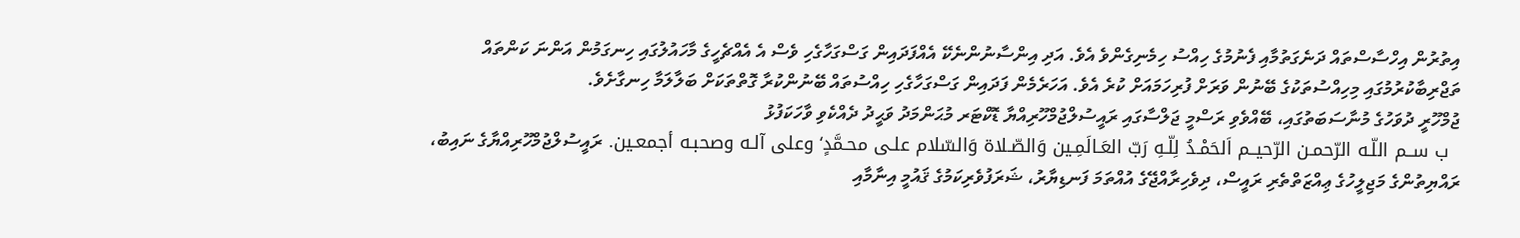އިތުރުން އިހްސާސްތައް ދަނެގަތުމާއި ފެނުމުގެ ހިއްސު ހިމެނިގެންވެ އެވެ. އަދި އިންސާނުންނެކޭ އެއްފަދައިން ގަސްގަހާގެހި ވެސް އެ އެއްޗެހީގެ މާހައުލުގައި ހިނގަމުން އަންނަ ކަންތައް ތަޖްރިބާކުރުމުގައި މިހިއްސުތަކުގެ ބޭނުން ވަރަށް ފުރިހަމައަށް ކުރެ އެވެ. އަހަރެމެން ފަދައިން ގަސްގަހާގެހި ހިއްސުތައް ބޭނުންކުރާ ގޮތްތަކަށް ބަލާލަމާ ހިނގާށެވެ.
ޖުމްހޫރީ ދުވަހުގެ މުނާސަބަތުގައި، ބޭއްވެވި ރަސްމީ ޖަލްސާގައި ރައީސުލްޖުމްހޫރިއްޔާ ޑޮކްޓަރ މުޙަންމަދު ވަޙީދު ދެއްކެވި ވާހަކަފުޅު
  ب ســم اللّـه الرّحمـن الرّحيــم اَلحَمْـدُ لِلّـهِ رَبّ العَـالَمِـين وَالصّـلاة وَالسّلام علـى محـمَّدٍ‘ وعلى آلـه وصحبـه أجمعـين. ރައީސުލްޖުމްހޫރިއްޔާގެ ނައިބު، ރައްޔިތުންގެ މަޖިލީހުގެ ޢިއްޒަތްތެރި ރައީސް، ދިވެހިރާއްޖޭގެ އުއްތަމަ ފަނޑިޔާރު، ޝަރަފުވެރިކަމުގެ ޤައުމީ އިނާމާއި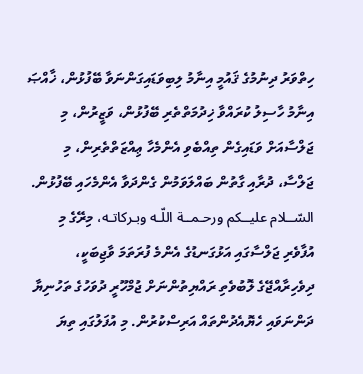ހިތްވަރު ދިނުމުގެ ޤައުމީ އިނާމު ލިބިވަޑައިގަންނަވާ ބޭފުޅުން، ޚާއްޞަ އިނާމު ހާސިލު ކުރައްވާ ޚިދުމަތްތެރި ބޭފުޅުން، ވަޒީރުން، މި ޖަލްސާއަށް ވަޑައިގެން ތިއްބެވި އެންމެހާ ޢިއްޒަތްތެރިން، މި ޖަލްސާ، ދުރާއި ގާތުން ބައްލަވަމުން ގެންދަވާ އެންމެހައި ބޭފުޅުން. السّــلام عليــكم ورحـمــة اللّـه وبـركاتـه، މިރޭގެ މި އުފާވެރި ޖަލްސާގައި އަޅުގަނޑުގެ އެންމެ ފުރަތަމަ ވާޖިބަކީ، ދިވެހިރާއްޖޭގެ ލޮބުވެތި ރައްޔިތުންނަށް ޖުމްހޫރީ ދުވަހުގެ ތަހުނިޔާ ދަންނަވައި ހެޔޮއެދުންތައް އަރިސްކުރުން. މި އުފަލުގައި ތިޔަ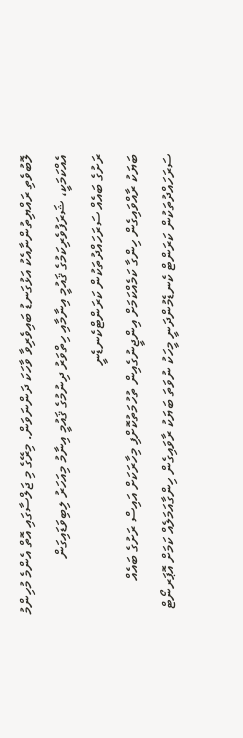ލޮބުވެތި ރައްޔިތުންނާއެކު އަޅުގަނޑު ބައިވެރިވާ ވާހަކަ ދަންނަވަން. މިރޭގެ މި ޖަލްސާގައި އޮތް އެންމެ މުހިންމު އެއްކަމަކީ، ޝަރަފުވެރިކަމުގެ ޤައުމީ އިނާމާއި ހިތްވަރު ދިނުމުގެ ޤައުމީ އިނާމު މިއަހަރު ލިބިވަޑައިގަން
ރަށުގެ ބައެއް ސަރަހައްދުތަކުން ކަރަންޓްކެނޑެނީ
ބަޔަކު ރާއްވައިގެން ހިންގާ ކަމެއްކަމަށް އިންޖީނުގެއިން ތުހުމަތުކޮށްފި މިހާރަކަށް އައިސް ރަށުގެ ބައެއް ސަރަހައްދުތަކުން ކަރަންޓް ކެނޑެމުންދަނީ މީހަކު ނުވަތަ ބަޔަކު ރާވައިގެން ހިންގާއަމަލެއް ކަމަށް އޮޕަރނޯޓް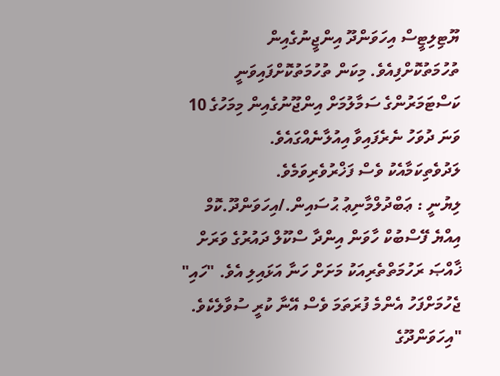ޔޫޓިލިޓީސް އިހަވަންދޫ އިންޖީނުގެއިން ތުހުމަތުކޮށްފިއެވެ. މިކަން ތުހުމަތުކޮށްފައިވަނީ ކަސްޓަމަރުންގެ ސަމާލުމަށް އިންޖޫނުގެއިން މިމަހުގެ 10 ވަނަ ދުވަހު ނެރެފައިވާ އިއުލާނެއްގައެވެ.
ލަދުވެތިކަމާއެކު ވެސް ފަޚްރުވެރިވަމެވެ.
ލިޔުނީ : ޢަބްދުލްމާނިޢު ޙުސައިން./އިހަވަންދޫ.ކޮމް     އިއްޔެ ފޭސްބުކް ހާވަން އިންދާ ސްކޫލް ދައުރުގެ ވަރަށް ޚާއްޞަ ރަހުމަތްތެރިއަކު މަށަށް ހަނާ އަޅައިލި އެވެ. "ހައި" ޖެހުމަށްފަހު އެންމެ ފުރަތަމަ ވެސް އޭނާ ކުރީ ސުވާލެކެވެ. "އިހަވަންދޫގެ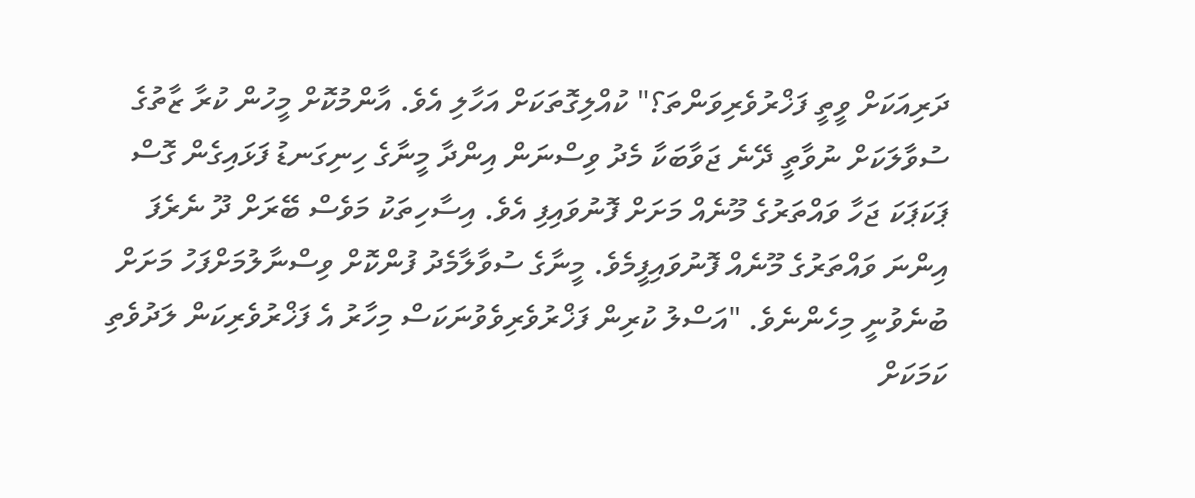ދަރިއަކަށް ވީތީ ފަޚްރުވެރިވަންތަ؟" ކުއްލިގޮތަކަށް އަހާލި އެވެ. އާންމުކޮށް މީހުން ކުރާ ޒާތުގެ ސުވާލަކަށް ނުވާތީ ދޭނެ ޖަވާބަކާ މެދު ވިސްނަން އިންދާ މީނާގެ ހިނިގަނޑު ފަޅައިގެން ގޮސް ޕަކަޕަކަ ޖަހާ ވައްތަރުގެ މޫނެއް މަށަށް ފޮނުވައިފި އެވެ. އިސާހިތަކު މަވެސް ބޭރަށް ދޫ ނެރެފަ އިންނަ ވައްތަރުގެ މޫނެއް ފޮނުވައިފީމެވެ. މީނާގެ ސުވާލާމެދު ފުންކޮށް ވިސްނާލުމަށްފަހު މަށަށް ބުނެވުނީ މިހެންނެވެ. "އަސްލު ކުރިން ފަޚްރުވެރިވެވުނަކަސް މިހާރު އެ ފަޚްރުވެރިކަން ލަދުވެތި ކަމަކަށް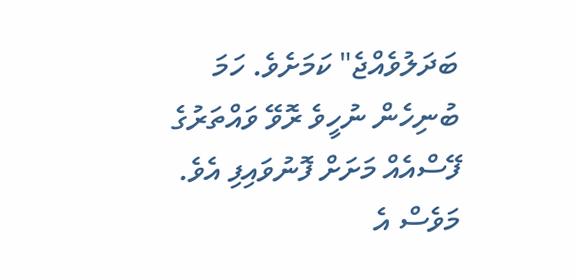ބަދަލުވެއްޖެ" ކަމަށެވެ. ހަމަ ބުނިހެން ނުހީވެ ރޮވޭ ވައްތަރުގެ ފޭސްއެއް މަށަށް ފޮނުވައިފި އެވެ. މަވެސް އެ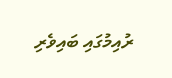ރުއިމުގައި ބައިވެރި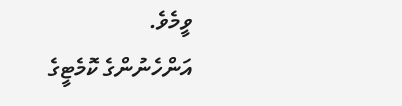ވީމެވެ.
އަންހެނުންގެ ކޮމެޓީގެ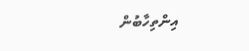އިންތިހާބުން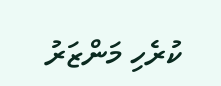ކުރެހި މަންޒަރު